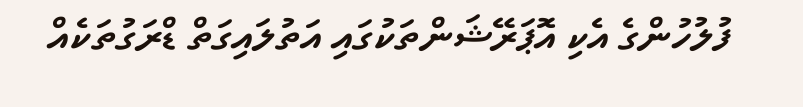ފުލުހުންގެ އެކި އޮޕަރޭޝަންތަކުގައި އަތުލައިގަތް ޑްރަގުތަކެއް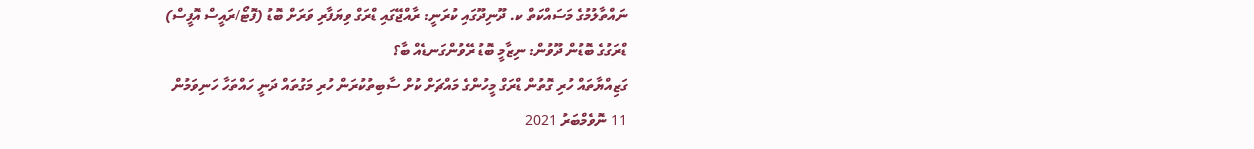ނައްތާލުމުގެ މަސައްކަތް ކ. ދޫނިދޫގައި ކުރަނީ: ރާއްޖޭގައި ޑްރަގް ވިޔަފާރި ވަރަށް ބޮޑު (ފޮޓޯ/ރައީސް އޮފީސް)
ޑްރަގުގެ ބޮޑުން ދޫވުން: ނިޒާމީ ބޮޑު ރޭވުންގަނޑެއް ބާ؟
ގަޒިއްޔާތައް ހުރި ގޮތުން ޑްރަގް މީހުންގެ މައްޗަށް ކުށް ސާބިތުކުރަން ހުރި މަގުތައް ދަނީ ހައްތަހާ ހަނިވަމުން
11 ނޮވެމްބަރު 2021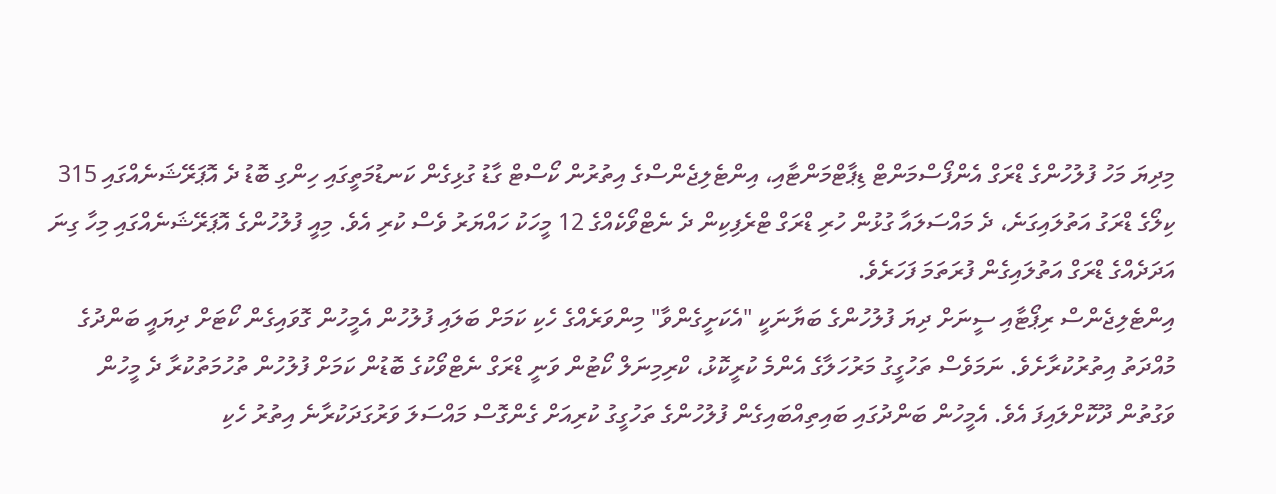މިދިޔަ މަހު ފުލުހުންގެ ޑްރަގް އެންފޯސްމަންޓް ޑިޕާޓްމަންޓާއި، އިންޓެލިޖެންސްގެ އިތުރުން ކޯސްޓް ގާޑު ގުޅިގެން ކަނޑުމަތީގައި ހިންގި ބޮޑު ދެ އޮޕަރޭޝަނެއްގައި 315 ކިލޯގެ ޑްރަގު އަތުލައިގަނެ، ދެ މައްސަލައާ ގުޅުން ހުރި ޑްރަގް ޓްރެފިކިން ދެ ނެޓްވޯކެއްގެ 12 މީހަކު ހައްޔަރު ވެސް ކުރި އެވެ. މިއީ ފުލުހުންގެ އޮޕަރޭޝަނެއްގައި މިހާ ގިނަ އަދަދެއްގެ ޑްރަގް އަތުލައިގެން ފުރަތަމަ ފަހަރެވެ.
އިންޓެލިޖެންސް ރިޕޯޓާއި ސީނަށް ދިޔަ ފުލުހުންގެ ބަޔާނަކީ "އެކަށީގެންވާ" މިންވަރެއްގެ ހެކި ކަމަށް ބަލައި ފުލުހުން އެމީހުން ގޮވައިގެން ކޯޓަށް ދިޔައީ ބަންދުގެ މުއްދަތު އިތުރުކުރާށެވެ. ނަމަވެސް ތަހުގީގު މަރުހަލާގެ އެންމެ ކުރީކޮޅު، ކްރިމިނަލް ކޯޓުން ވަނީ ޑްރަގް ނެޓްވޯކުގެ ބޮޑުން ކަމަށް ފުލުހުން ތުހުމަތުކުރާ ދެ މީހުން ވަގުތުން ދޫކޮށްލައިފަ އެވެ. އެމީހުން ބަންދުގައި ބައިތިއްބައިގެން ފުލުހުންގެ ތަހުގީގު ކުރިއަށް ގެންގޮސް މައްސަލަ ވަރުގަދަކުރާނެ އިތުރު ހެކި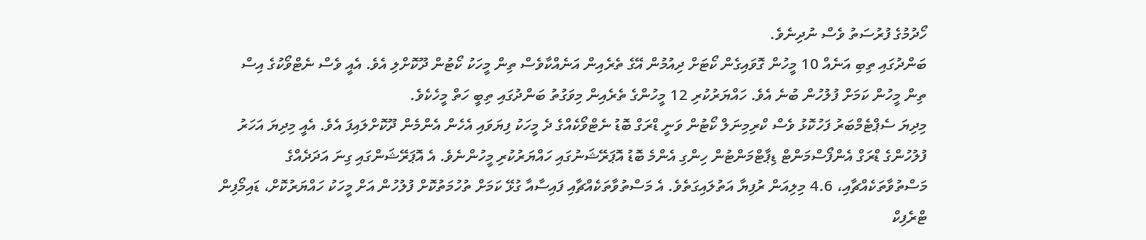ހޯދުމުގެ ފުރުސަތު ވެސް ނުދިނެވެ.
ބަންދުގައި ތިބި އަނެއް 10 މީހުން ގޮވައިގެން ކޯޓަށް ދިއުމުން އޭގެ ތެރެއިން އަނެއްކާވެސް ތިން މީހަކު ކޯޓުން ދޫކޮށްލި އެވެ. އެއީ ވެސް ނެޓްވޯކުގެ އިސް ތިން މީހުން ކަމަށް ފުލުހުން ބުނެ އެވެ. ހައްޔަރުކުރި 12 މީހުންގެ ތެރެއިން މިވަގުތު ބަންދުގައި ތިބީ ހަތް މީހެކެވެ.
މިދިޔަ ސެޕްޓެމްބަރު ފަހުކޮޅު ވެސް ކްރިމިނަލް ކޯޓުން ވަނީ ޑްރަގް ބޮޑު ނެޓްވޯކެއްގެ ދެ މީހަކު ފިޔަވައި އެހެން އެންމެން ދޫކޮށްލައިފަ އެވެ. އެއީ މިދިޔަ އަހަރު ފުލުހުންގެ ޑްރަގް އެންފޯސްމަންޓް ޑިޕާޓްމަންޓުން ހިންގި އެންމެ ބޮޑު އޮޕަރޭޝަނުގައި ހައްޔަރުކުރި މީހުންނެވެ. އެ އޮޕަރޭޝަންގައި ގިނަ އަދަދެއްގެ މަސްތުވާތަކެއްޗާއި، 4.6 މިލިއަން ރުފިޔާ އަތުލައިގަތެވެ. އެ މަސްތުވާތަކެއްޗާއި ފައިސާއާ ގުޅޭ ކަމަށް ތުހުމަތުކޮށް ފުލުހުން އަށް މީހަކު ހައްޔަރުކޮށް، ޑައިމޯފިން ޓްރެފިކް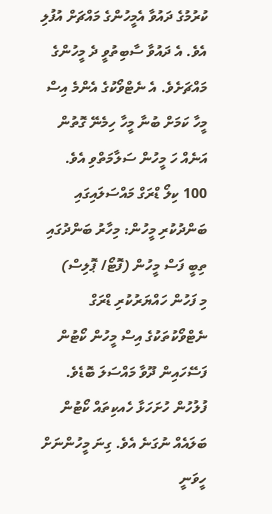ކުރުމުގެ ދައުވާ އެމީހުންގެ މައްޗަށް އުފުލި އެވެ. އެ ދައުވާ ސާބިތުވީ ދެ މީހުންގެ މައްޗަށެވެ. އެ ނެޓްވޯކުގެ އެންމެ އިސް މީހާ ކަމަށް ބުނާ މީހާ ހިމެނޭ ގޮތުން އަނެއް ހަ މީހުން ސަލާމަތްވި އެވެ.
100 ކިލޯ ޑްރަގް މައްސަލައިގައި ބަންދުކުރި މީހުން: މިހާރު ބަންދުގައި ތިބީ ފަސް މީހުން (ފޮޓޯ/ ޕޮލިސް)
މި ފަހުން ހައްޔަރުކުރި ޑްރަގް ނެޓްވޯކުތަކުގެ އިސް މީހުން ކޯޓުން ފަސޭހައިން ދޫވާ މައްސަލަ ބޮޑެވެ. ފުލުހުން ހުށަހަޅާ ހެއކިތައް ކޯޓުން ބަލައެއް ނުގަނެ އެވެ. ގިނަ މީހުންނަށް ހީވަނީ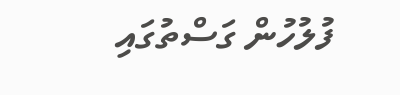ފުލުހުން ގަސްތުގައި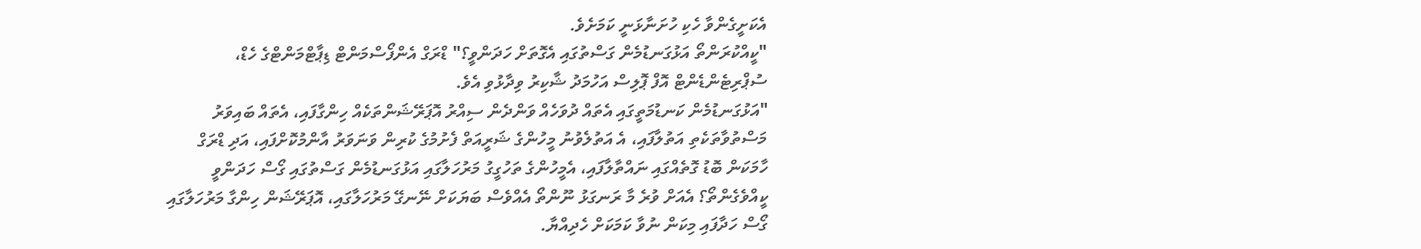އެކަށީގެންވާ ހެކި ހުށަނާޅަނީ ކަމަށެވެ.
"ކީއްކުރަންތޯ އަޅުގަނޑުމެން ގަސްތުގައި އެގޮތަށް ހަދަންވީ؟" ޑްރަގް އެންފޯސްމަންޓް ޑިޕާޓްމަންޓްގެ ހެޑް، ސުޕްރިޓެންޑެންޓް އޮފް ޕޮލިސް އަހުމަދު ޝާކިރު ވިދާޅުވި އެވެ.
"އަޅުގަނޑުމެން ކަނޑުމަތީގައި އެތައް ދުވަހެއް ވަންދެން ސިއްރު އޮޕަރޭޝަންތަކެއް ހިންގާފައި، އެތައް ބައިވަރު މަސްތުވާތަކެތި އަތުލާފައި، އެ އަތުލެވުނު މީހުންގެ ޝަރީއަތް ފެށުމުގެ ކުރިން ވަނަވަރު އާންމުކޮށްފައި، އަދި ޑްރަގް ހާމަކަން ބޮޑު ގޮތެއްގައި ނައްތާލާފައި، އެމީހުންގެ ތަހުގީގު މަރުހަލާގައި އަޅުގަނޑުމެން ގަސްތުގައި ގޯސް ހަދަންވީ ކީއްވެގެންތޯ؟ އެއަށް ވުރެ މާ ރަނގަޅު ނޫންތޯ އެއްވެސް ބަޔަކަށް ނޭނގޭ މަރުހަލާގައި، އޮޕަރޭޝަން ހިންގާ މަރުހަލާގައި ގޯސް ހަދާފައި މިކަން ނުވާ ކަމަކަށް ހެދިއްޔާ.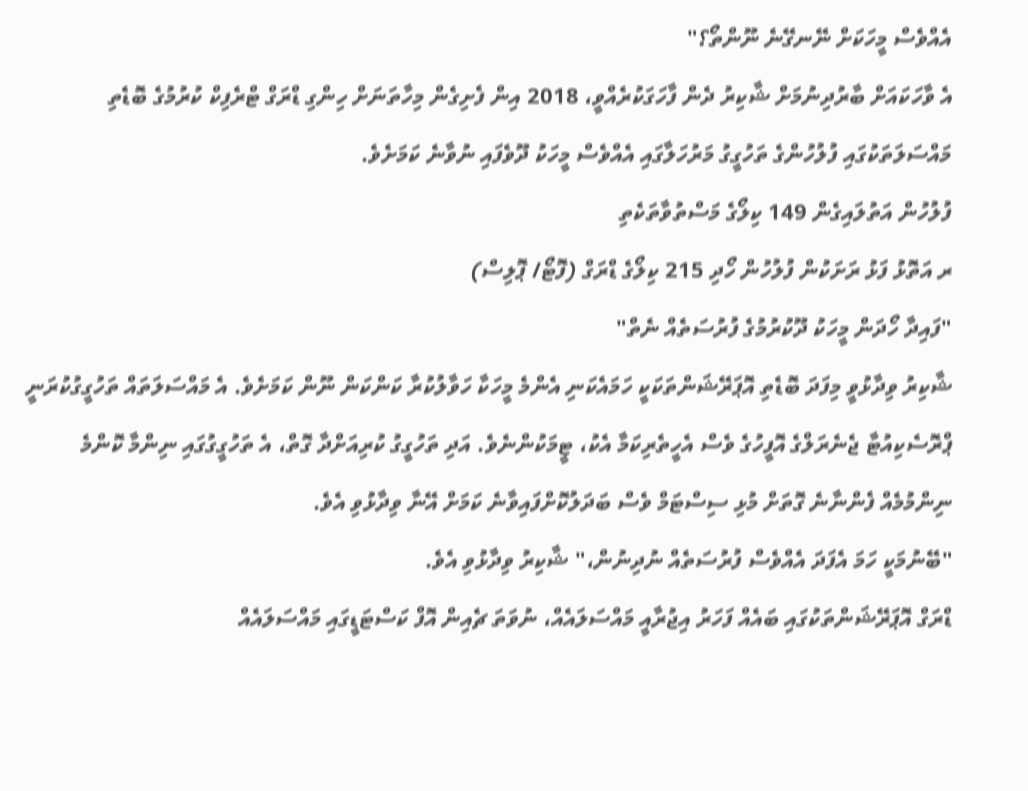އެއްވެސް މީހަކަށް ނޭނގޭނެ ނޫންތޯ؟"
އެ ވާހަކައަށް ބާރުދިނުމަށް ޝާކިރު ދެން ފާހަގަކުރެއްވީ، 2018 އިން ފެށިގެން މިހާތަނަށް ހިންގި ޑްރަގް ޓްރެފިކް ކުރުމުގެ ބޮޑެތި މައްސަލަތަކުގައި ފުލުހުންގެ ތަހުގީގު މަރުހަލާގައި އެއްވެސް މީހަކު ދޫވެފައި ނުވާނެ ކަމަށެވެ.
ފުލުހުން އަތުލައިގެން 149 ކިލޯގެ މަސްތުވާތަކެތި
ރ އަތޮޅު ފަޅު ރަށަކުން ފުލުހުން ހޯދި 215 ކިލޯގެ ޑްރަގް (ފޮޓޯ/ ޕޮލިސް)
"ފައިދާ ހޯދަން މީހަކު ދޫކުރުމުގެ ފުރުސަތެއް ނެތް"
ޝާކިރު ވިދާޅުވީ މިފަދަ ބޮޑެތި އޮޕަރޭޝަންތަކަކީ ހަމައެކަނި އެންމެ މީހަކާ ހަވާލުކުރާ ކަންކަން ނޫން ކަމަށެވެ. އެ މައްސަލަތައް ތަހުގީގުކުރަނީ ޕްރޮސެކިއުޓާ ޖެނެރަލްގެ އޮފީހުގެ ވެސް އެހީތެރިކަމާ އެކު، ޓީމަކުންނެވެ. އަދި ތަހުގީގު ކުރިއަށްދާ ގޮތް، އެ ތަހުގީގުގައި ނިންމާ ކޮންމެ ނިންމުމެއް ފެންނާނެ ގޮތަށް މުޅި ސިސްޓަމް ވެސް ބަދަލުކޮށްފައިވާނެ ކަމަށް އޭނާ ވިދާޅުވި އެވެ.
"ބޭނުމަކީ ހަމަ އެފަދަ އެއްވެސް ފުރުސަތެއް ނުދިނުން،" ޝާކިރު ވިދާޅުވި އެވެ.
ޑްރަގް އޮޕަރޭޝަންތަކުގައި ބައެއް ފަހަރު އިޖުރާއީ މައްސަލައެއް، ނުވަތަ ޗެއިން އޮފް ކަސްޓަޑީގައި މައްސަލައެއް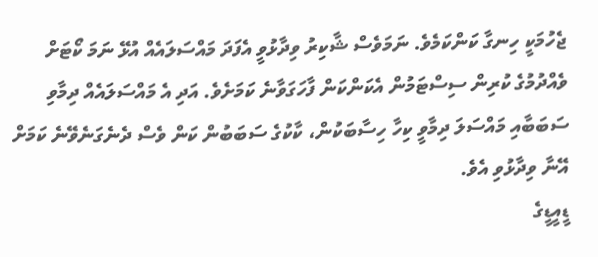ޖެހުމަކީ ހިނގާ ކަންކަމެވެ. ނަމަވެސް ޝާކިރު ވިދާޅުވީ އެފަދަ މައްސަލައެއް އުޅޭ ނަމަ ކޯޓަށް ވެއްދުމުގެ ކުރިން ސިސްޓަމުން އެކަންކަން ފާހަގަވާނެ ކަމަށެވެ. އަދި އެ މައްސަލައެއް ދިމާވި ސަބަބާއި މައްސަލަ ދިމާވީ ކިހާ ހިސާބަކުން، ކާކުގެ ސަބަބުން ކަން ވެސް ދެނެގަނެވޭނެ ކަމަށް އޭނާ ވިދާޅުވި އެވެ.
ޑީއީޑީގެ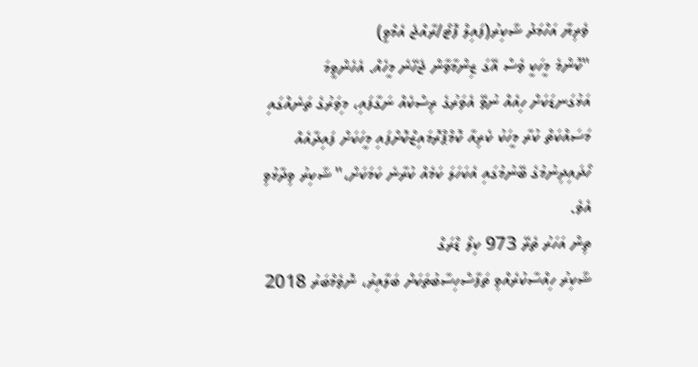ވެރިޔާ އަހްމަދު ޝާކިރު(ފައިލް ފޮޓޯ/ރާއްޖެ އެމްވީ)
"ކޮންމެ މީހަކީ ވެސް އޭގަ ޒިންމާވާން ޖެހޭނެ މީހެއް. އެހެންވީމަ އަޅުގަނޑަކަށް ހިއެއް ނުވޭ އެވަރުގެ ރިސްކެއް ނަގާފައި، މިވަރުގެ ތަނެއްގައި މަސައްކަތް ކުރާ މީހަކު ކެރިއާ ކޮމްޕްރޮމައިޒްކޮށްފައި މީހަކަށް ފައިދާއެއް ހޯދައިދިނުމުގެ ބޭނުމުގައި އެކަހަލަ ކަމެއް ކުރާނެ ކަމަކަށް،" ޝާކިރު ވިދާޅުވި އެވެ.
ތިން އަހަރު ތެރޭ 973 ކިލޯ ޑްރަގް
ޝާކިރު ހިއްސާކުރެއްވި ތަފާސްހިސާބުތަކަށް ބަލާއިރު، ނޮވެމްބަރު 2018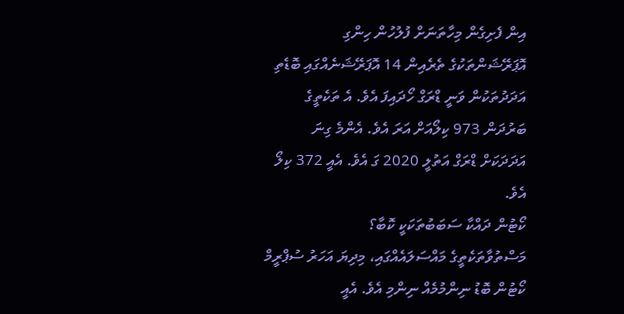އިން ފެށިގެން މިހާތަނަށް ފުލުހުން ހިންގި އޮޕަރޭޝަންތަކުގެ ތެރެއިން 14 އޮޕަރޭޝަނެއްގައި ބޮޑެތި އަދަދުތަކުން ވަނީ ޑްރަގް ހޯދައިފަ އެވެ. އެ ތަކެތީގެ ބަރުދަން 973 ކިލޯއަށް އަރަ އެވެ. އެންމެ ގިނަ އަދަދަކަށް ޑްރަގް އަތުލީ 2020 ގަ އެވެ. އެއީ 372 ކިލޯ އެވެ.
ކޯޓުން ދައްކާ ސަބަބުތަކަކީ ކޮބާ؟
މަސްތުވާތަކެތީގެ މައްސަލައެއްގައި، މިދިޔަ އަހަރު ސުޕްރީމް ކޯޓުން ބޮޑު ނިންމުމެއް ނިންމި އެވެ. އެއީ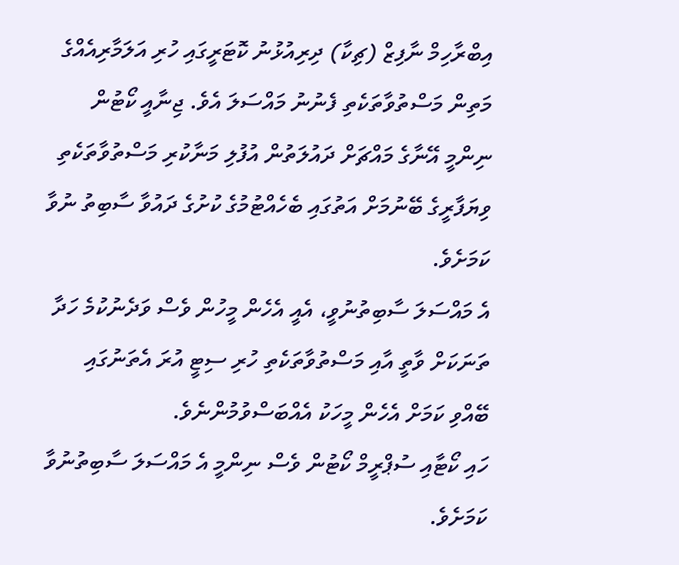އިބްރާހިމް ނާފިޒް (ޗިކާ) ދިރިއުޅުނު ކޮޓަރީގައި ހުރި އަލަމާރިއެއްގެ މަތިން މަސްތުވާތަކެތި ފެނުނު މައްސަލަ އެވެ. ޖިނާއީ ކޯޓުން ނިންމީ އޭނާގެ މައްޗަށް ދައުލަތުން އުފުލި މަނާކުރި މަސްތުވާތަކެތި ވިޔަފާރީގެ ބޭނުމަށް އަތުގައި ބެހެއްޓުމުގެ ކުށުގެ ދައުވާ ސާބިތު ނުވާ ކަމަށެވެ.
އެ މައްސަލަ ސާބިތުނުވީ، އެއީ އެހެން މީހުން ވެސް ވަދެނުކުމެ ހަދާ ތަނަކަށް ވާތީ އާއި މަސްތުވާތަކެތި ހުރި ސިޓީ އުރަ އެތަނުގައި ބޭއްވި ކަމަށް އެހެން މީހަކު އެއްބަސްވުމުންނެވެ.
ހައި ކޯޓާއި ސުޕްރީމް ކޯޓުން ވެސް ނިންމީ އެ މައްސަލަ ސާބިތުނުވާ ކަމަށެވެ.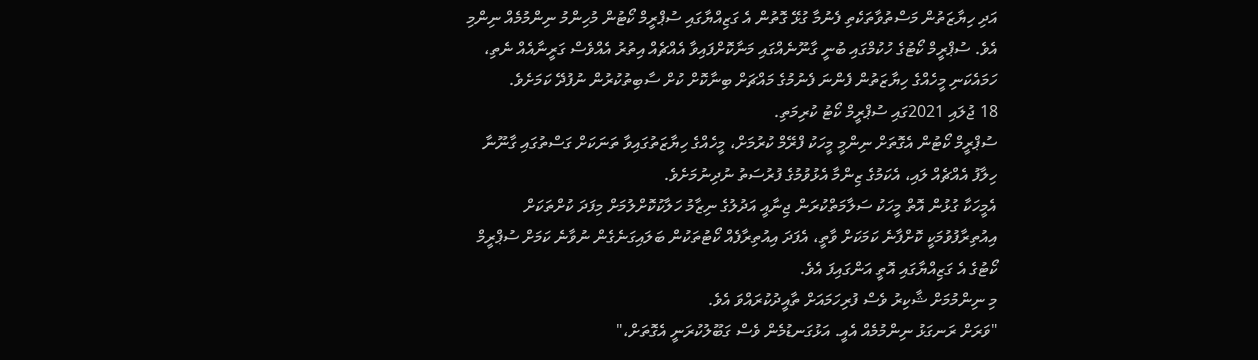އަދި ހިޔާޒަތުން މަސްތުވާތަކެތި ފެނުމާ ގުޅޭ ގޮތުން އެ ގަޒިއްޔާގައި ސުޕްރީމް ކޯޓުން މުހިންމު ނިންމުމެއް ނިންމި އެވެ. ސުޕްރީމް ކޯޓުގެ ހުކުމްގައި ބުނީ ގާނޫނެއްގައި މަނާކޮށްފައިވާ އެއްޗެއް އިތުރު އެއްވެސް ގަރީނާއެއް ނެތި، ހަމައެކަނި މީހެއްގެ ހިޔާޒަތުން ފެންނަ ފެނުމުގެ މައްޗަށް ބިނާކޮށް ކުށް ސާބިތުކުރުން ނުފުދޭ ކަމަށެވެ.
18 ޖުލައި 2021ގައި ސުޕްރީމް ކޯޓު ކުރިމަތި.
ސުޕްރީމް ކޯޓުން އެގޮތަށް ނިންމީ މީހަކު ފްރޭމް ކުރުމަށް، މީހެއްގެ ހިޔާޒަތުގައިވާ ތަނަކަށް ގަސްތުގައި ގާނޫނާ ހިލާފު އެއްޗެއް ލައި، އެކަމުގެ ޒިންމާ އެޅުވުމުގެ ފުރުސަތު ނުދިނުމަށެވެ.
އެމީހަކާ ގުޅުން އޮތް މީހަކު ސަލާމަތްކުރަން ޖިނާއީ އަދުލުގެ ނިޒާމު ހަލާކުކޮށްލުމަށް މިފަދަ ކުށްތަކަށް އިއުތިރާފުވުމަކީ ކޮށްފާނެ ކަމަކަށް ވާތީ، އެފަދަ އިއުތިރާފެއް ކޯޓުތަކުން ބަލައިގަނެގެން ނުވާނެ ކަމަށް ސުޕްރީމް ކޯޓުގެ އެ ގަޒިއްޔާގައި އޮތީ އަންގައިފަ އެވެ.
މި ނިންމުމަށް ޝާކިރު ވެސް ފުރިހަމައަށް ތާއީދުކުރައްވަ އެވެ.
"ވަރަށް ރަނގަޅު ނިންމުމެއް އެއީ. އަޅުގަނޑުމެން ވެސް ގަބޫލުކުރަނީ އެގޮތަށް،"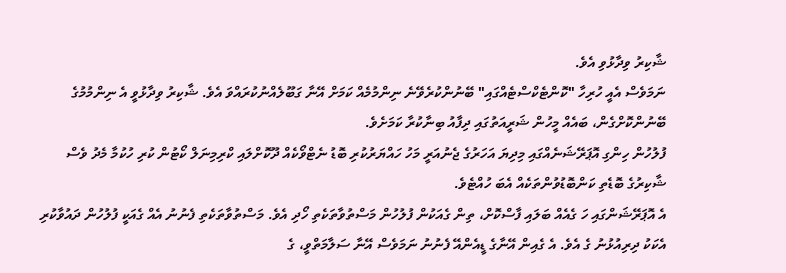ޝާކިރު ވިދާޅުވި އެވެ.
ނަމަވެސް އެއީ ހުރިހާ "ކޮންޓެކްސްޓެއްގައި" ބޭނުންކުރެވޭނެ ނިންމުމެއް ކަމަށް އޭނާ ގަބޫލެއްނުކުރައްވަ އެވެ. ޝާކިރު ވިދާޅުވީ އެ ނިންމުމުގެ ބޭނުންކޮށްގެން، ބައެއް މީހުން ޝަރީއަތުގައި ދިފާއު ބިނާކުރާ ކަމަށެވެ.
ފުލުހުން ހިންގި އޮޕަރޭޝަނެއްގައި މިދިޔަ އަހަރުގެ ޖެނުއަރީ މަހު ހައްޔަރުކުރި ބޮޑު ނެޓްވޯކެއް ދޫކޮށްލައި ކްރިމިނަލް ކޯޓުން ކުރި ހުކުމާ މެދު ވެސް ޝާކިރުގެ ބޮޑެތި ކަންބޮޑުވުންތަކެއް އެބަ ހުއްޓެވެ.
އެ އޮޕަރޭޝަންގައި ހަ ގެއެއް ބަލައި ފާސްކޮށް، ތިން ގެއަކުން ފުލުހުން މަސްތުވާތަކެތި ހޯދި އެވެ. މަސްތުވާތަކެތި ފެނުނު އެއް ގެއަކީ ފުލުހުން ދައުވާކުރި އެކަކު ދިރިއުޅުނު ގެ އެވެ. އެ ގެއިން އޭނާގެ ޑީއެންއޭ ފެނުނު ނަމަވެސް އޭނާ ސަލާމަތްވީ، ގެ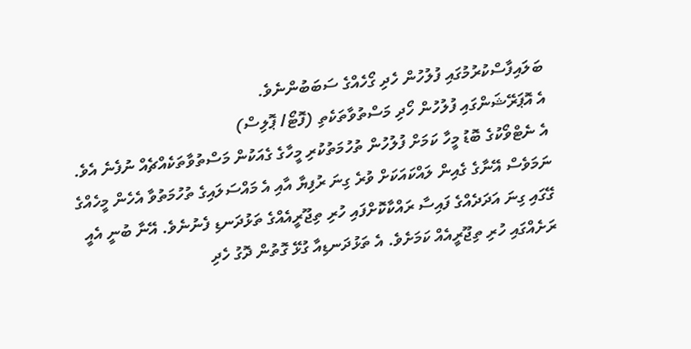ބަލައިފާސްކުރުމުގައި ފުލުހުން ހެދި ގޯހެއްގެ ސަބަބުންނެވެ.
އެ އޮޕަރޭޝަންގައި ފުލުހުން ހޯދި މަސްތުވާތަކެތި (ފޮޓޯ/ ޕޮލިސް)
އެ ނެޓްވޯކުގެ ބޮޑު މީހާ ކަމަށް ފުލުހުން ތުހުމަތުކުރި މީހާގެ ގެއަކުން މަސްތުވާތަކެއްޗެއް ނުފެނެ އެވެ. ނަމަވެސް އޭނާގެ ގެއިން ލައްކައަކަށް ވުރެ ގިނަ ރުފިޔާ އާއި އެ މައްސަލައިގެ ތުހުމަތުވާ އެހެން މީހެއްގެ ގޭގައި ގިނަ އަދަދެއްގެ ފައިސާ ރައްކާކޮށްފައި ހުރި ތިޖޫރީއެއްގެ ތަޅުދަނޑި ފެނުނެވެ. އޭނާ ބުނީ އެއީ ރަށެއްގައި ހުރި ތިޖޫރީއެއް ކަމަށެވެ. އެ ތަޅުދަނޑިއާ ގުޅޭ ގޮތުން ދޮގު ހެދި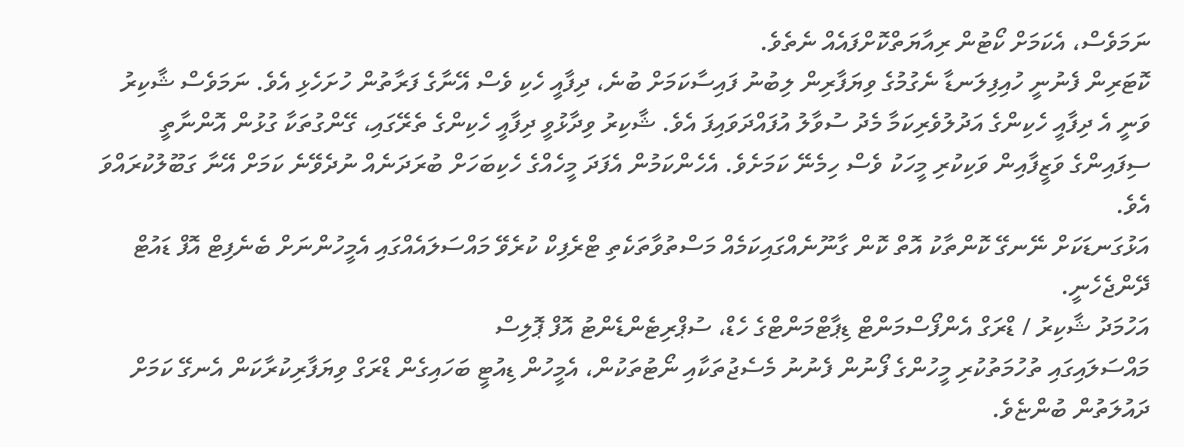ނަމަވެސް، އެކަމަށް ކޯޓުން ރިއާޔަތްކޮށްފައެއް ނެތެވެ.
ކޮޓަރިން ފެނުނީ ހުއިފިލަނޑާ ނެގުމުގެ ވިޔަފާރިން ލިބުނު ފައިސާކަމަށް ބުނެ، ދިފާއީ ހެކި ވެސް އޭނާގެ ފަރާތުން ހުށަހެޅި އެވެ. ނަމަވެސް ޝާކިރު ވަނީ އެ ދިފާއީ ހެކިންގެ އަދުލުވެރިކަމާ މެދު ސުވާލު އުފައްދަވައިފަ އެވެ. ޝާކިރު ވިދާޅުވީ ދިފާއީ ހެކިންގެ ތެރޭގައި، ގޭންގުތަކާ ގުޅުން އޮންނާތީ ސިފައިންގެ ވަޒީފާއިން ވަކިކުރި މީހަކު ވެސް ހިމެނޭ ކަމަށެވެ. އެހެންކަމުން އެފަދަ މީހެއްގެ ހެކިބަހަށް ބުރަދަނެއް ނުދެވޭނެ ކަމަށް އޭނާ ގަބޫލުކުރައްވަ އެވެ.
އަޅުގަނޑަކަށް ނޭނގޭ ކޮންތާކު އޮތް ކޮން ގާނޫނެއްގައިކަމެއް މަސްތުވާތަކެތި ޓްރެފިކް ކުރެވޭ މައްސަލައެއްގައި އެމީހުންނަށް ބެނެފިޓް އޮފް ޑައުޓް ދޭންޖެހެނީ.
އަހުމަދު ޝާކިރު / ޑްރަގް އެންފޯސްމަންޓް ޑިޕާޓްމަންޓްގެ ހެޑް، ސުޕްރިޓެންޑެންޓު އޮފް ޕޮލިސް
މައްސަލައިގައި ތުހުމަތުކުރި މީހުންގެ ފޯނުން ފެނުނު މެސެޖުތަކާއި ނޯޓުތަކުން، އެމީހުން ޑިއުޓީ ބަހައިގެން ޑްރަގް ވިޔަފާރިކުރާކަން އެނގޭ ކަމަށް ދައުލަތުން ބުންޏެވެ.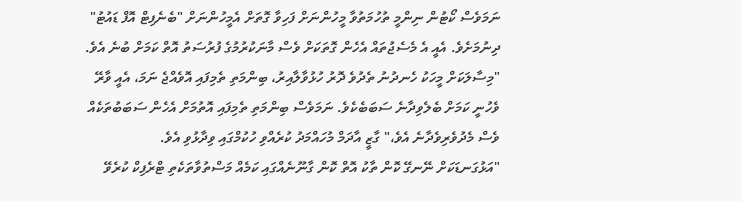ނަމަވެސް ކޯޓުން ނިންމީ ތުހުމަތުވާ މީހުންނަށް ފަހިވާ ގޮތަށް އެމީހުންނަށް "ބެނެފިޓް އޮފް ޑައުޓު"  ދިނުމަށެވެ. އެއީ އެ މެސެޖުތައް އެހެން ގޮތަކަށް ވެސް މާނަކުރުމުގެ ފުރުސަތު އޮތް ކަމަށް ބުނެ އެވެ.
"މިސާލަކަށް މީހަކު ހެނދުނު ތެދުވެ ދޮރު ހުޅުވާލާއިރު، ބިންމަތި ތެމިފައި އޮވެއްޖެ ނަމަ، އެއީ ވާރޭ ވެހުނީ ކަމަށް ބެލެވިދާނެ ސަބަބެކެވެ. ނަމަވެސް ބިންމަތި ތެމިފައި އޮތުމަށް އެހެން ސަބަބުތަކެއް ވެސް މެދުވެރިވެދާނެ އެވެ،" ގާޒީ އާދަމް މުހައްމަދު ކުރެއްވި ހުކުމްގައި ވިދާޅުވި އެވެ.
"އަޅުގަނޑަކަށް ނޭނގޭ ކޮން ތާކު އޮތް ކޮން ގާނޫނެއްގައި ކަމެއް މަސްތުވާތަކެތި ޓްރެފިކް ކުރެވޭ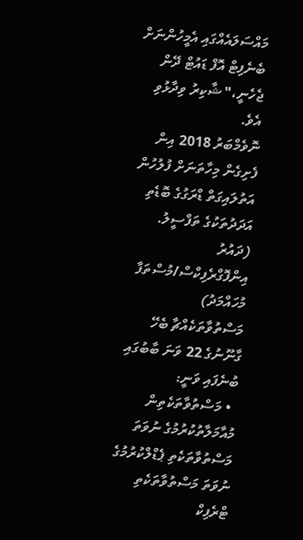މައްސަލައެއްގައި އެމީހުންނަށް ބެނެފިޓް އޮފް ޑައުޓް ދޭން ޖެހެނީ،" ޝާކިރު ވިދާޅުވި އެވެ.
ނޮވެމްބަރު 2018 އިން ފެށިގެން މިހާތަނަށް ފުލުހުން އަތުލައިގަތް ޑްރަގުގެ ބޮޑެތި އަދަދުތަކުގެ ތަފްސީލު. (ދައުރު އިންފޮގްރެފިކްސް/މުސްތަފާ މުހައްމަދު)
މަސްތުވާތަކެއްޗާ ބެހޭ ގާނޫނުގެ 22 ވަނަ ބާބުގައި ބުނެފައި ވަނީ:
  • މަސްތުވާތަކެތިން މުއާމަލާތުކުރުމުގެ ނުވަތަ މަސްތުވާތަކެތި ޕެޑްލްކުރުމުގެ ނުވަތަ މަސްތުވާތަކެތި ޓްރެފިކް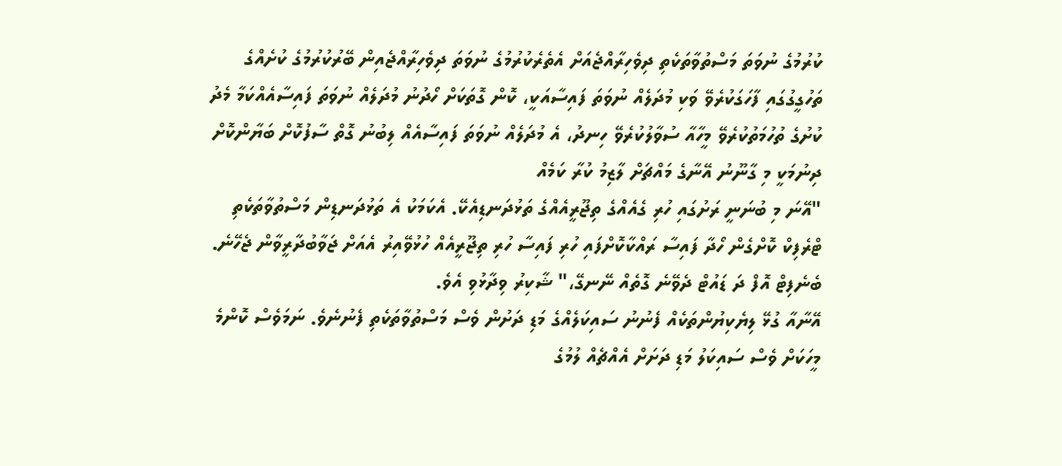ކުރުމުގެ ނުވަތަ މަސްތުވާތަކެތި ދިވެހިރާއްޖެއަށް އެތެރެކުރުމުގެ ނުވަތަ ދިވެހިރާއްޖެއިން ބޭރުކުރުމުގެ ކުށެއްގެ ތަހުގީގުގައި ފާހަގަކުރެވޭ ވަކި މުދަލެއް ނުވަތަ ފައިސާއަކީ، ކޮން ގޮތަކަށް ހޯދުނު މުދަލެއް ނުވަތަ ފައިސާއެއްކަމާ މެދު ކުށުގެ ތުހުމަތުކުރެވޭ މީހާއާ ސުވާލުކުރެވޭ ހިނދު، އެ މުދަލެއް ނުވަތަ ފައިސާއެއް ލިބުނު ގޮތް ސާފުކޮށް ބަޔާންކޮށް ދިނުމަކީ މި ގާނޫނު އޭނާގެ މައްޗަށް ލާޒިމު ކުރާ ކަމެއް
"އޭނަ މި ބުނަނީ ރަށުގައި ހުރި ގެއެއްގެ ތިޖޫރީއެއްގެ ތަޅުދަނޑިއެކޭ. އެކަމަކު އެ ތަޅުދަނޑިން މަސްތުވާތަކެތި ޓްރެފިކް ކޮށްގެން ހޯދާ ފައިސާ ރައްކާކޮށްފައި ހުރި ފައިސާ ހުރި ތިޖޫރީއެއް ހުޅުވޭއިރު އެއަށް ޖަވާބުދާރީވާން ޖެހޭނެ. ބެނެފިޓް އޮފް ދަ ޑައުޓް ދެވޭނެ ގޮތެއް ނޭނގޭ،" ޝާކިރު ވިދާޅުވި އެވެ.
އޭނާއާ ގުޅޭ ލިޔެކިޔުންތަކެއް ފެނުނު ސައިކަލެއްގެ މަޑި ދަށުން ވެސް މަސްތުވާތަކެތި ފެނުނެވެ. ނަމަވެސް ކޮންމެ މީހަކަށް ވެސް ސައިކަލު މަޑި ދަށަށް އެއްޗެއް ލުމުގެ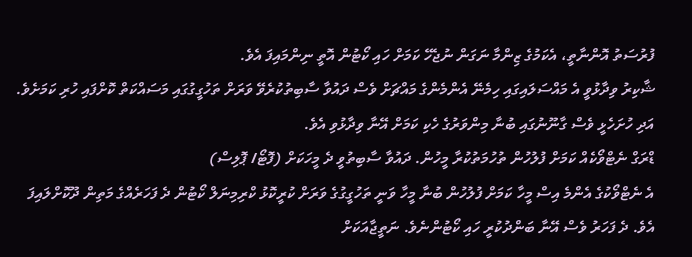ފުރުސަތު އޮންނާތީ، އެކަމުގެ ޒިންމާ ނަގަން ނުޖެހޭ ކަމަށް ހައި ކޯޓުން އޮތީ ނިންމައިފަ އެވެ.
ޝާކިރު ވިދާޅުވީ އެ މައްސަލައިގައި ހިމެނޭ އެންމެންގެ މައްޗަށް ވެސް ދައުވާ ސާބިތުކުރެވޭ ވަރަށް ތަހުގީގުގައި މަސައްކަތް ކޮށްފައި ހުރި ކަމަށެވެ. އަދި ހުށަހެޅީ ވެސް ގާނޫނުގައި ބުނާ މިންވަރުގެ ހެކި ކަމަށް އޭނާ ވިދާޅުވި އެވެ.
ޑްރަގް ނެޓްވޯކެއް ކަމަށް ފުލުހުން ތުހުމަތުކުރާ މީހުން. ދައުވާ ސާބިތުވީ ދެ މީހަކަށް (ފޮޓޯ/ ޕޮލިސް)
އެ ނެޓްވޯކުގެ އެންމެ އިސް މީހާ ކަމަށް ފުލުހުން ބުނާ މީހާ ވަނީ ތަހުގީގުގެ ވަރަށް ކުރީކޮޅު ކްރިމިނަލް ކޯޓުން ދެ ފަހަރެއްގެ މަތިން ދޫކޮށްލައިފަ އެވެ. ދެ ފަހަރު ވެސް އޭނާ ބަންދުކުރީ ހައި ކޯޓުންނެވެ. ނަތީޖާއަކަށް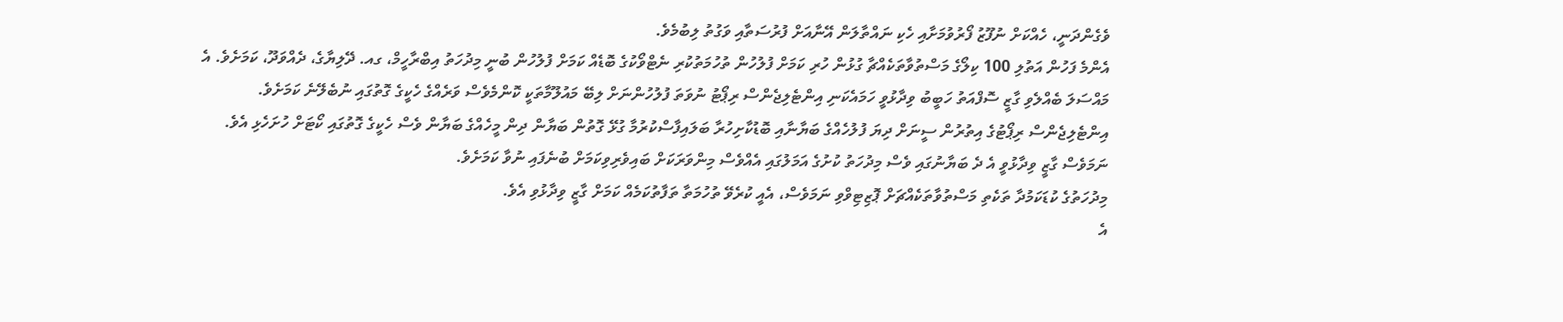ވެގެންދަނީ، ހެއްކަށް ނުފޫޒު ފޯރުވުމަށާއި ހެކި ނައްތާލަން އޭނާއަށް ފުރުސަތާއި ވަގުތު ލިބުމެވެ.
އެންމެ ފަހުން އަތުލި 100 ކިލޯގެ މަސްތުވާތަކެއްޗާ ގުޅުން ހުރި ކަމަށް ފުލުހުން ތުހުމަތުކުރި ނެޓްވޯކުގެ ބޮޑެއް ކަމަށް ފުލުހުން ބުނީ މިދުހަތު އިބްރާހީމް، ގއ. ދޭލިޔާގެ، ދެއްވަދޫ، ކަމަށެވެ. އެ މައްސަލަ ބެއްލެވި ގާޒީ ސޮފްއަތު ހަބީބު ވިދާޅުވީ ހަމައެކަނި އިންޓެލިޖެންސް ރިޕޯޓު ނުވަތަ ފުލުހުންނަށް ލިބޭ މައުލޫމާތަކީ ކޮންމެވެސް ވަރެއްގެ ހެކީގެ ގޮތުގައި ނުބެލޭނެ ކަމަށެވެ.
އިންޓެލިޖެންސް ރިޕޯޓުގެ އިތުރުން ސީނަށް ދިޔަ ފުލުހެއްގެ ބަޔާނާއި ބޮޑުކާށިހުރާ ބަލައިފާސްކުރުމާ ގުޅޭ ގޮތުން ބަޔާން ދިން މީހެއްގެ ބަޔާން ވެސް ހެކީގެ ގޮތުގައި ކޯޓަށް ހުށަހެޅި އެވެ. ނަމަވެސް ގާޒީ ވިދާޅުވީ އެ ދެ ބަޔާނުގައި ވެސް މިދުހަތު ކުށުގެ އަމަލުގައި އެއްވެސް މިންވަރަކަށް ބައިވެރިވިކަމަށް ބުނެފައި ނުވާ ކަމަށެވެ.
މިދުހަތުގެ ކުޑަކަމުދާ ތަކެތި މަސްތުވާތަކެއްޗަށް ޕޮޒިޓިވްވި ނަމަވެސް، އެއީ ކުރެވޭ ތުހުމަތާ ތަފާތުކަމެއް ކަމަށް ގާޒީ ވިދާޅުވި އެވެ.
އެ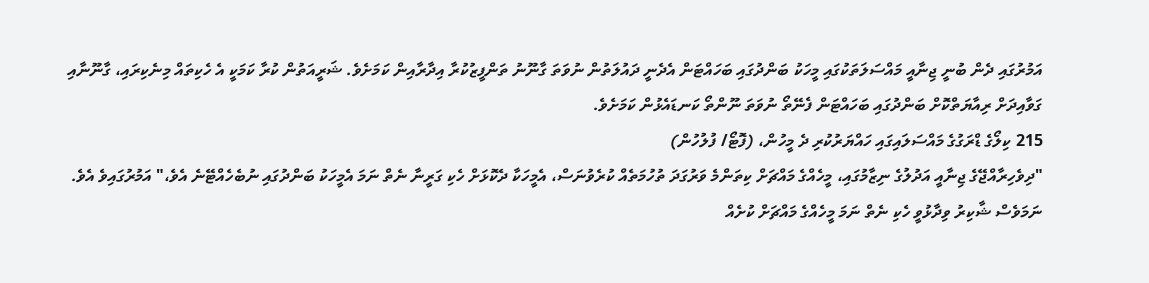އަމުރުގައި ދެން ބުނީ ޖިނާއީ މައްސަލަތަކުގައި މީހަކު ބަންދުގައި ބަހައްޓަން އެދެނީ ދައުލަތުން ނުވަތަ ގާނޫނު ތަންފީޒުކުރާ އިދާރާއިން ކަމަށެވެ. ޝަރީއަތުން ކުރާ ކަމަކީ އެ ހެކިތައް މިނެކިރައި، ގާނޫނާއި ގަވާއިދަށް ރިއާޔަތްކޮށް ބަންދުގައި ބަހައްޓަން ފެނޭތޯ ނުވަތަ ނޫންތޯ ކަނޑައެޅުން ކަމަށެވެ.
215 ކިލޯގެ ޑްރަގުގެ މައްސަލައިގައި ހައްޔަރުކުރި ދެ މީހުން، (ފޮޓޯ/ ފުލުހުން)
"ދިވެހިރާއްޖޭގެ ޖިނާއީ އަދުލުގެ ނިޒާމުގައި، މީހެއްގެ މައްޗަށް ކިތަންމެ ވަރުގަދަ ތުހުމަތެއް ކުރެވުނަސް، އެމީހަކާ ދެކޮޅަށް ހެކި ގަރީނާ ނެތް ނަމަ އެމީހަކު ބަންދުގައި ނުބެހެއްޓޭނެ އެވެ،" އަމުރުގައިވެ އެވެ.
ނަމަވެސް ޝާކިރު ވިދާޅުވީ ހެކި ނެތް ނަމަ މީހެއްގެ މައްޗަށް ކުށެއް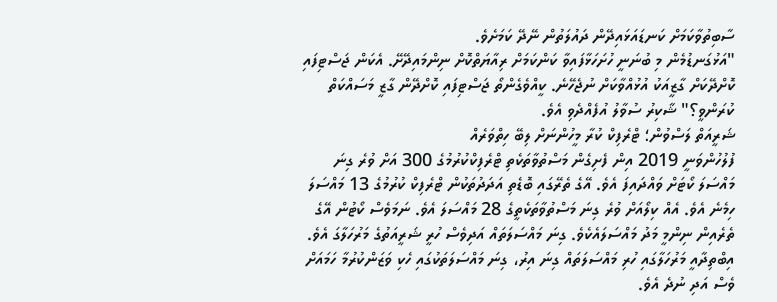ސާބިތުވާކަމަށް ކަނޑައަޅައިދޭން ދައުލަތުން ނޭދޭ ކަމަށެވެ.
"އަޅުގަނޑުމެން މި ބުނަނީ ހުށަހަޅާފައިވާ ކަންކަމަށް ރިއާޔަތްކޮށް ނިންމައިދޭށޭ. އެކަން ޖަސްޓިފައި ކޮށްދޭކަށް ގާޒީއަކު އުޅުއްވާކަށް ނުޖެހޭނެ. ކީއްވެގެންތޯ ޖަސްޓިފައި ކޮށްދޭން ގާޒީ މަސައްކަތް ކުރަންވީ؟" ޝާކިރު ސުވާލު އުފެއްދެވި އެވެ.
ޝަރީއަތް ލަސްވުން؛ ޓްރެފިކް ކުރާ މީހުންނަށް ލިބޭ ހިތްވަރެއް
ފުލުހުންވަނީ 2019 އިން ފެށިގެން މަސްތުވާތަކެތި ޓްރެފިކްކުރުމުގެ 300 އަށް ވުރެ ގިނަ މައްސަލަ ކޯޓަށް ވައްދައިފަ އެވެ. އޭގެ ތެރޭގައި ބޮޑެތި އަދަދުތަކުން ޓްރެފިކް ކުރުމުގެ 13 މައްސަލަ ހިމެނެ އެވެ. އެއް ކިލޯއަށް ވުރެ ގިނަ މަސްތުވާތަކެތީގެ 28 މައްސަލަ އެވެ. ނަމަވެސް ކޯޓުން އޭގެ ތެރެއިން ނިންމީ މަދު މައްސަލައެކެވެ. ގިނަ މައްސަލަތައް އަދިވެސް ހުރީ ޝަރީއަތުގެ މަރުހަލާގަ އެވެ. އިބްތިދާއީ މަރުހަލާގައި ހުރި މައްސަލަތައް ގިނަ އިރު، ގިނަ މައްސަލަތަކުގައި ހެކި ވަޒަންކުރުމާ ހަމައަށް ވެސް އަދި ނުދެ އެވެ.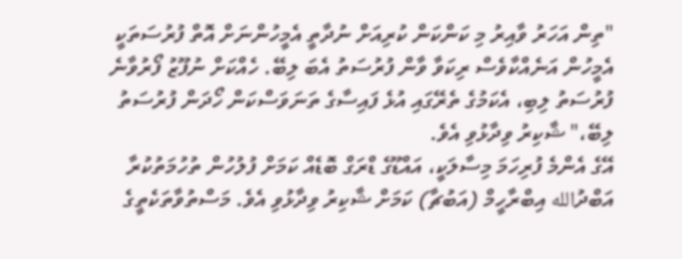"ތިން އަހަރު ވާއިރު މި ކަންކަން ކުރިއަށް ނުދާތީ އެމީހުންނަށް އޮތް ފުރުސަތަކީ އެމީހުން އަނެއްކާވެސް ރިކަވާ ވާން ފުރުސަތު އެބަ ލިބޭ. ހެއްކަށް ނުފޫޒު ފޯރުވާނެ ފުރުސަތު ލިބި، އެކަމުގެ ތެރޭގައި އުޅެ ފައިސާގެ ތަނަވަސްކަން ހޯދަން ފުރުސަތު ލިބޭ،" ޝާކިރު ވިދާޅުވި އެވެ.
އޭގެ އެންމެ ފުރިހަމަ މިސާލަކީ، އައްޑޫގެ ޑްރަގް ބޮޑެއް ކަމަށް ފުލުހުން ތުހުމަތުކުރާ އަބްދުالله އިބްރާހީމް (އަބުޗާ) ކަމަށް ޝާކިރު ވިދާޅުވި އެވެ. މަސްތުވާތަކެތީގެ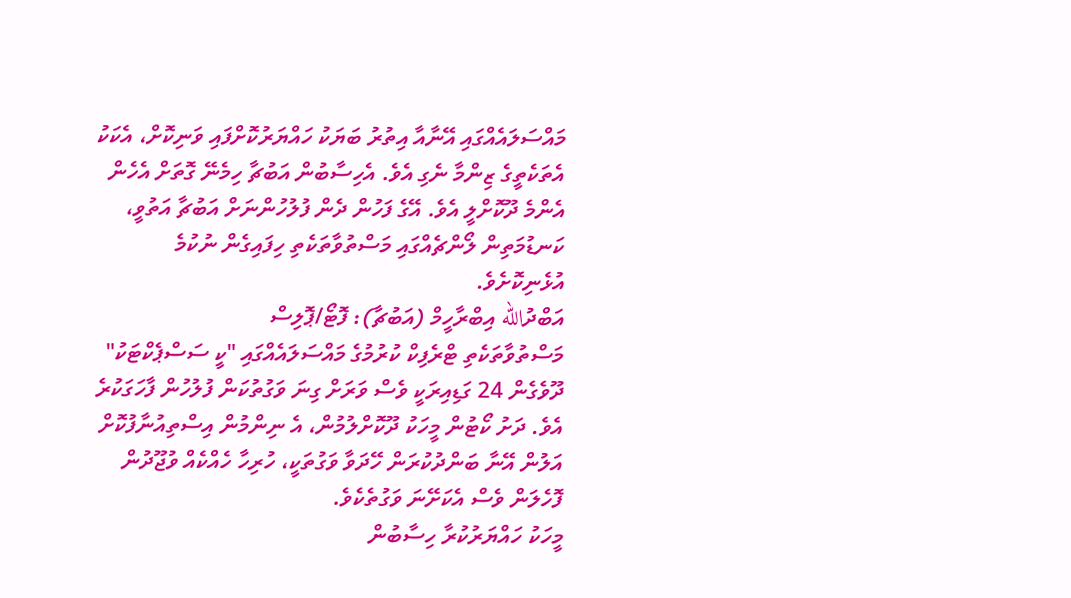މައްސަލައެއްގައި އޭނާއާ އިތުރު ބަޔަކު ހައްޔަރުކޮށްފައި ވަނިކޮށް، އެކަކު އެތަކެތީގެ ޒިންމާ ނެގި އެވެ. އެހިސާބުން އަބުޗާ ހިމެނޭ ގޮތަށް އެހެން އެންމެ ދޫކޮށްލީ އެވެ. އޭގެ ފަހުން ދެން ފުލުހުންނަށް އަބުޗާ އަތުވީ، ކަނޑުމަތިން ލޯންޗެއްގައި މަސްތުވާތަކެތި ހިފައިގެން ނުކުމެ އުޅެނިކޮށެވެ.
އަބްދުالله އިބްރާހީމް (އަބުޗާ): ފޮޓޯ/ޕޮލިސް
މަސްތުވާތަކެތި ޓްރެފިކް ކުރުމުގެ މައްސަލައެއްގައި "ކީ ސަސްޕެކްޓަކު" ދޫވެގެން 24 ގަޑިއިރަކީ ވެސް ވަރަށް ގިނަ ވަގުތުކަން ފުލުހުން ފާހަގަކުރެ އެވެ. ދަށު ކޯޓުން މީހަކު ދޫކޮށްލުމުން، އެ ނިންމުން އިސްތިއުނާފުކޮށް އަލުން އޭނާ ބަންދުކުރަން ހޭދަވާ ވަގުތަކީ، ހުރިހާ ހެއްކެއް ވުޖޫދުން ފޮހެލަން ވެސް އެކަށޭނަ ވަގުތެކެވެ.
މީހަކު ހައްޔަރުކުރާ ހިސާބުން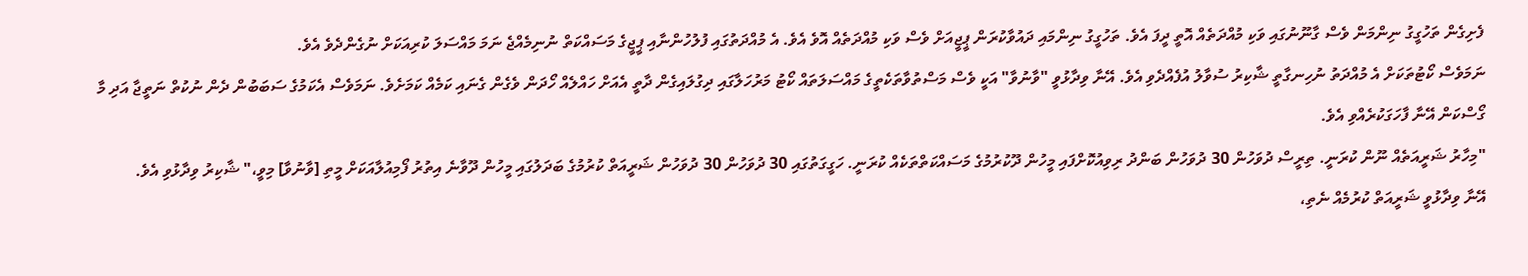ފެށިގެން ތަހުގީގު ނިންމަން ވެސް ގާނޫނުގައި ވަކި މުއްދަތެއް އޮތީ ދީފަ އެވެ. ތަހުގީގު ނިންމައި ދައުވާކުރަން ޕީޖީއަށް ވެސް ވަކި މުއްދަތެއް އޮވެ އެވެ. އެ މުއްދަތުގައި ފުލުހުންނާއި ޕީޖީގެ މަސައްކަތް ނުނިމެއްޖެ ނަމަ މައްސަލަ ކުރިއަކަށް ނުގެންދެވެ އެވެ.
ނަމަވެސް ކޯޓުތަކަށް އެ މުއްދަތު ނުހިނގާތީ ޝާކިރު ސުވާލު އުފެއްދެވި އެވެ. އޭނާ ވިދާޅުވީ "ވާނުވާ" އަކީ ވެސް މަސްތުވާތަކެތީގެ މައްސަލަތައް ކޯޓު މަރުހަލާގައި ދިގުލައިގެން ދާތީ އެއަށް ހައްލެއް ހޯދަން ވެގެން ގެނައި ކަމެއް ކަމަށެވެ. ނަމަވެސް އެކަމުގެ ސަބަބުން ދެން ނުކުތް ނަތީޖާ އަދި މާ ގޯސްކަން އޭނާ ފާހަގަކުރެއްވި އެވެ.
"މިހާރު ޝަރީއަތެއް ނޫން ކުރަނީ. ތިރީސް ދުވަހުން 30 ދުވަހުން ބަންދު ރިވިއުކޮށްފައި މީހުން ދޫކުރުމުގެ މަސައްކަތްތަކެއް ކުރަނީ. ހަގީގަތުގައި 30 ދުވަހުން 30 ދުވަހުން ޝަރީއަތް ކުރުމުގެ ބަދަލުގައި މީހުން ދޫވާނެ އިތުރު ފޯމިއުލާއަކަށް މީތި [ވާނުވާ] މިވީ،" ޝާކިރު ވިދާޅުވި އެވެ.
އޭނާ ވިދާޅުވީ ޝަރީއަތް ކުރުމެއް ނެތި،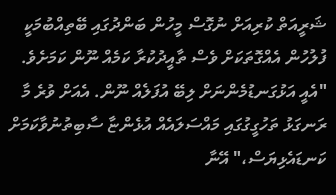ޝަރީއަތް ކުރިއަށް ނުގޮސް މީހުން ބަންދުގައި ބޭތިއްބުމަކީ ފުލުހުން އެއްގޮތަކަށް ވެސް ތާއީދުކުރާ ކަމެއް ނޫން ކަމަށެވެ.
"އެއީ އަޅުގަނޑުމެންނަށް ލިބޭ އުފަލެއް ނޫން. އެއަށް ވުރެ މާ ރަނގަޅު ތަހުގީގުގައި މައްސަލައެއް އުޅެންޏާ ސާބިތުނުވާކަމަށް ކަނޑައެޅިޔަސް،" އޭނާ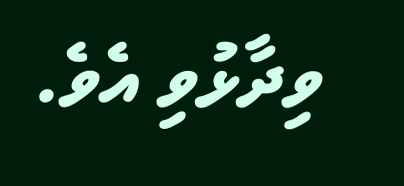ވިދާޅުވި އެވެ.